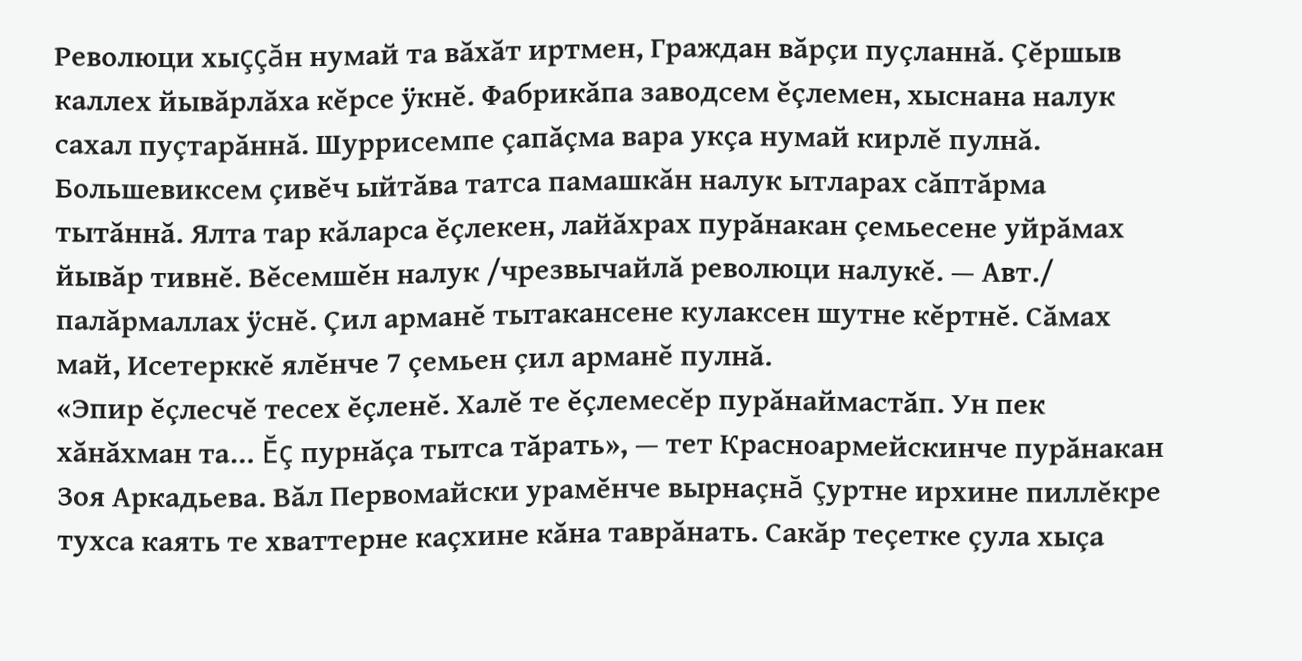Революци хыççăн нумай та вăхăт иртмен, Граждан вăрçи пуçланнă. Çĕршыв каллех йывăрлăха кĕрсе ÿкнĕ. Фабрикăпа заводсем ĕçлемен, хыснана налук сахал пуçтарăннă. Шуррисемпе çапăçма вара укçа нумай кирлĕ пулнă. Большевиксем çивĕч ыйтăва татса памашкăн налук ытларах сăптăрма тытăннă. Ялта тар кăларса ĕçлекен, лайăхрах пурăнакан çемьесене уйрăмах йывăр тивнĕ. Вĕсемшĕн налук /чрезвычайлă революци налукĕ. — Авт./ палăрмаллах ÿснĕ. Çил арманĕ тытакансене кулаксен шутне кĕртнĕ. Сăмах май, Исетерккĕ ялĕнче 7 çемьен çил арманĕ пулнă.
«Эпир ĕçлесчĕ тесех ĕçленĕ. Халĕ те ĕçлемесĕр пурăнаймастăп. Ун пек хăнăхман та… Ĕç пурнăçа тытса тăрать», — тет Красноармейскинче пурăнакан Зоя Аркадьева. Вăл Первомайски урамĕнче вырнаçнă çуртне ирхине пиллĕкре тухса каять те хваттерне каçхине кăна таврăнать. Сакăр теçетке çула хыçа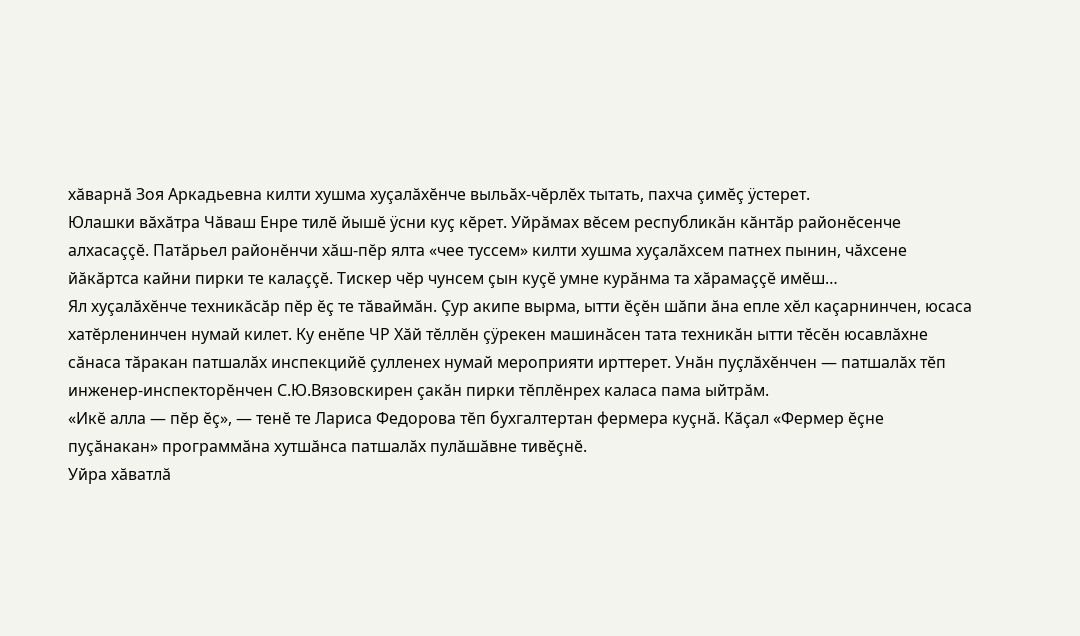хăварнă Зоя Аркадьевна килти хушма хуçалăхĕнче выльăх-чĕрлĕх тытать, пахча çимĕç ÿстерет.
Юлашки вăхăтра Чăваш Енре тилĕ йышĕ ÿсни куç кĕрет. Уйрăмах вĕсем республикăн кăнтăр районĕсенче алхасаççĕ. Патăрьел районĕнчи хăш-пĕр ялта «чее туссем» килти хушма хуçалăхсем патнех пынин, чăхсене йăкăртса кайни пирки те калаççĕ. Тискер чĕр чунсем çын куçĕ умне курăнма та хăрамаççĕ имĕш…
Ял хуçалăхĕнче техникăсăр пĕр ĕç те тăваймăн. Çур акипе вырма, ытти ĕçĕн шăпи ăна епле хĕл каçарнинчен, юсаса хатĕрленинчен нумай килет. Ку енĕпе ЧР Хăй тĕллĕн çÿрекен машинăсен тата техникăн ытти тĕсĕн юсавлăхне сăнаса тăракан патшалăх инспекцийĕ çулленех нумай мероприяти ирттерет. Унăн пуçлăхĕнчен — патшалăх тĕп инженер-инспекторĕнчен С.Ю.Вязовскирен çакăн пирки тĕплĕнрех каласа пама ыйтрăм.
«Икĕ алла — пĕр ĕç», — тенĕ те Лариса Федорова тĕп бухгалтертан фермера куçнă. Кăçал «Фермер ĕçне пуçăнакан» программăна хутшăнса патшалăх пулăшăвне тивĕçнĕ.
Уйра хăватлă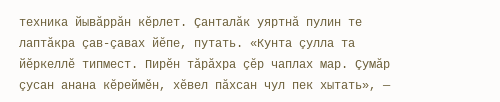техника йывăррăн кĕрлет. Çанталăк уяртнă пулин те лаптăкра çав-çавах йĕпе, путать. «Кунта çулла та йĕркеллĕ типмест. Пирĕн тăрăхра çĕр чаплах мар. Çумăр çусан анана кĕреймĕн, хĕвел пăхсан чул пек хытать», —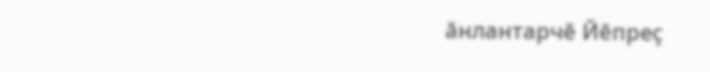ăнлантарчĕ Йĕпреç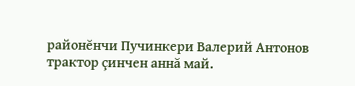районĕнчи Пучинкери Валерий Антонов трактор çинчен аннă май.